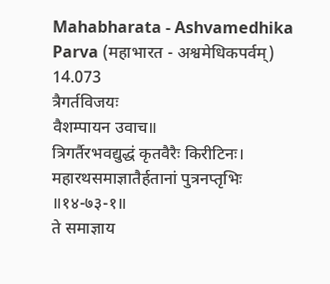Mahabharata - Ashvamedhika Parva (महाभारत - अश्वमेधिकपर्वम्)
14.073
त्रैगर्तविजयः
वैशम्पायन उवाच॥
त्रिगर्तैरभवद्युद्धं कृतवैरैः किरीटिनः। महारथसमाज्ञातैर्हतानां पुत्रनप्तृभिः ॥१४-७३-१॥
ते समाज्ञाय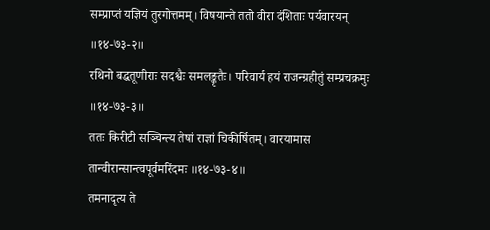सम्प्राप्तं यज्ञियं तुरगोत्तमम्। विषयान्ते ततो वीरा दंशिताः पर्यवारयन् ॥१४-७३-२॥
रथिनो बद्धतूणीराः सदश्वैः समलङ्कृतैः। परिवार्य हयं राजन्ग्रहीतुं सम्प्रचक्रमुः ॥१४-७३-३॥
ततः किरीटी सञ्चिन्त्य तेषां राज्ञां चिकीर्षितम्। वारयामास तान्वीरान्सान्त्वपूर्वमरिंदमः ॥१४-७३-४॥
तमनादृत्य ते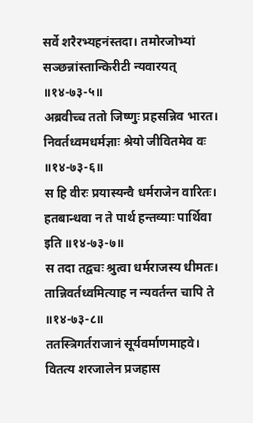सर्वे शरैरभ्यहनंस्तदा। तमोरजोभ्यां सञ्छन्नांस्तान्किरीटी न्यवारयत् ॥१४-७३-५॥
अब्रवीच्च ततो जिष्णुः प्रहसन्निव भारत। निवर्तध्वमधर्मज्ञाः श्रेयो जीवितमेव वः ॥१४-७३-६॥
स हि वीरः प्रयास्यन्वै धर्मराजेन वारितः। हतबान्धवा न ते पार्थ हन्तव्याः पार्थिवा इति ॥१४-७३-७॥
स तदा तद्वचः श्रुत्वा धर्मराजस्य धीमतः। तान्निवर्तध्वमित्याह न न्यवर्तन्त चापि ते ॥१४-७३-८॥
ततस्त्रिगर्तराजानं सूर्यवर्माणमाहवे। वितत्य शरजालेन प्रजहास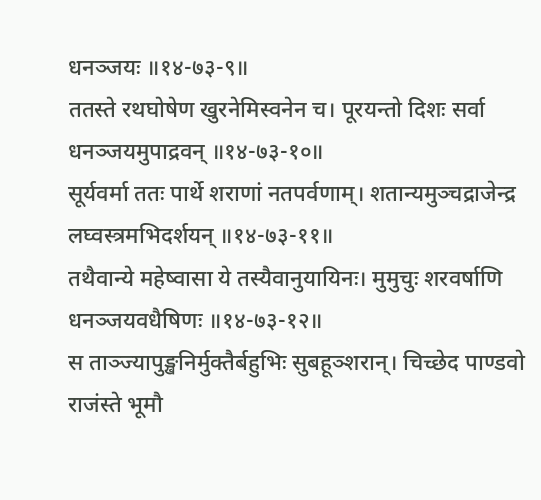धनञ्जयः ॥१४-७३-९॥
ततस्ते रथघोषेण खुरनेमिस्वनेन च। पूरयन्तो दिशः सर्वा धनञ्जयमुपाद्रवन् ॥१४-७३-१०॥
सूर्यवर्मा ततः पार्थे शराणां नतपर्वणाम्। शतान्यमुञ्चद्राजेन्द्र लघ्वस्त्रमभिदर्शयन् ॥१४-७३-११॥
तथैवान्ये महेष्वासा ये तस्यैवानुयायिनः। मुमुचुः शरवर्षाणि धनञ्जयवधैषिणः ॥१४-७३-१२॥
स ताञ्ज्यापुङ्खनिर्मुक्तैर्बहुभिः सुबहूञ्शरान्। चिच्छेद पाण्डवो राजंस्ते भूमौ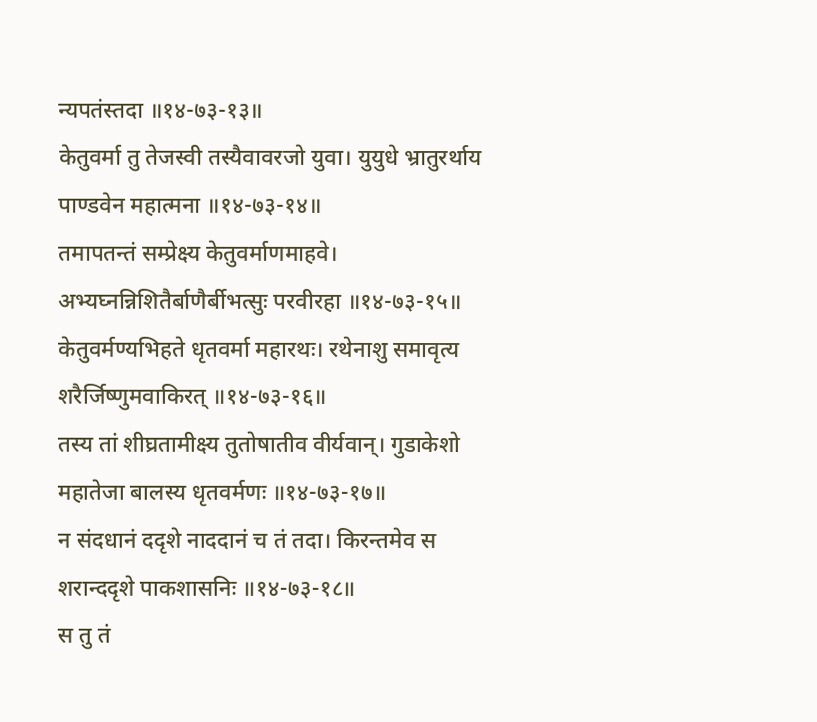न्यपतंस्तदा ॥१४-७३-१३॥
केतुवर्मा तु तेजस्वी तस्यैवावरजो युवा। युयुधे भ्रातुरर्थाय पाण्डवेन महात्मना ॥१४-७३-१४॥
तमापतन्तं सम्प्रेक्ष्य केतुवर्माणमाहवे। अभ्यघ्नन्निशितैर्बाणैर्बीभत्सुः परवीरहा ॥१४-७३-१५॥
केतुवर्मण्यभिहते धृतवर्मा महारथः। रथेनाशु समावृत्य शरैर्जिष्णुमवाकिरत् ॥१४-७३-१६॥
तस्य तां शीघ्रतामीक्ष्य तुतोषातीव वीर्यवान्। गुडाकेशो महातेजा बालस्य धृतवर्मणः ॥१४-७३-१७॥
न संदधानं ददृशे नाददानं च तं तदा। किरन्तमेव स शरान्ददृशे पाकशासनिः ॥१४-७३-१८॥
स तु तं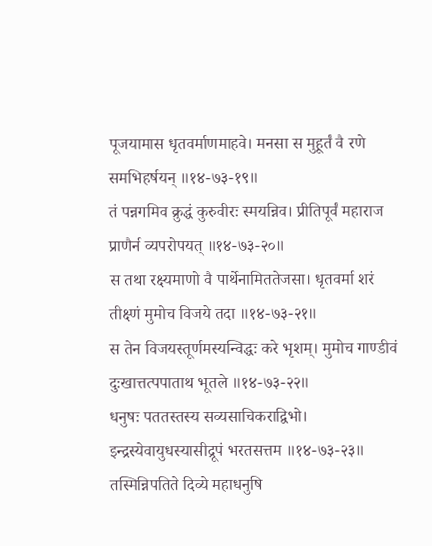पूजयामास धृतवर्माणमाहवे। मनसा स मुहूर्तं वै रणे समभिहर्षयन् ॥१४-७३-१९॥
तं पन्नगमिव क्रुद्धं कुरुवीरः स्मयन्निव। प्रीतिपूर्वं महाराज प्राणैर्न व्यपरोपयत् ॥१४-७३-२०॥
स तथा रक्ष्यमाणो वै पार्थेनामिततेजसा। धृतवर्मा शरं तीक्ष्णं मुमोच विजये तदा ॥१४-७३-२१॥
स तेन विजयस्तूर्णमस्यन्विद्धः करे भृशम्। मुमोच गाण्डीवं दुःखात्तत्पपाताथ भूतले ॥१४-७३-२२॥
धनुषः पततस्तस्य सव्यसाचिकराद्विभो। इन्द्रस्येवायुधस्यासीद्रूपं भरतसत्तम ॥१४-७३-२३॥
तस्मिन्निपतिते दिव्ये महाधनुषि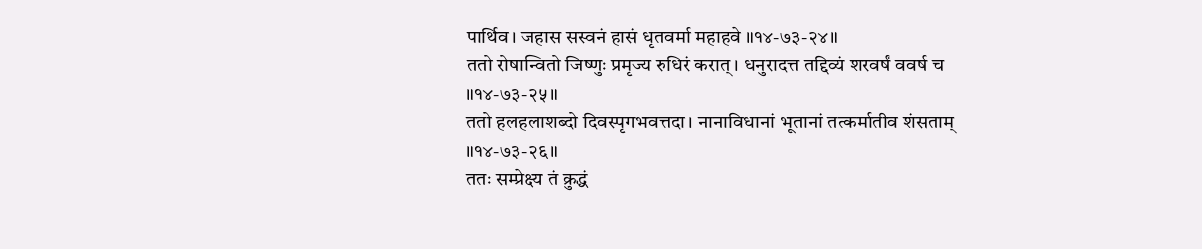पार्थिव। जहास सस्वनं हासं धृतवर्मा महाहवे ॥१४-७३-२४॥
ततो रोषान्वितो जिष्णुः प्रमृज्य रुधिरं करात्। धनुरादत्त तद्दिव्यं शरवर्षं ववर्ष च ॥१४-७३-२५॥
ततो हलहलाशब्दो दिवस्पृगभवत्तदा। नानाविधानां भूतानां तत्कर्मातीव शंसताम् ॥१४-७३-२६॥
ततः सम्प्रेक्ष्य तं क्रुद्धं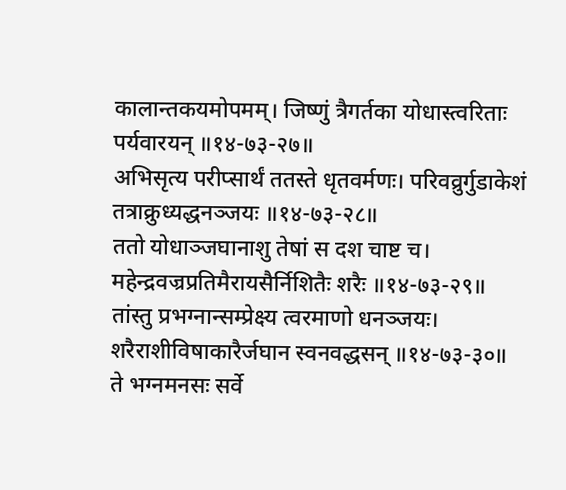कालान्तकयमोपमम्। जिष्णुं त्रैगर्तका योधास्त्वरिताः पर्यवारयन् ॥१४-७३-२७॥
अभिसृत्य परीप्सार्थं ततस्ते धृतवर्मणः। परिवव्रुर्गुडाकेशं तत्राक्रुध्यद्धनञ्जयः ॥१४-७३-२८॥
ततो योधाञ्जघानाशु तेषां स दश चाष्ट च। महेन्द्रवज्रप्रतिमैरायसैर्निशितैः शरैः ॥१४-७३-२९॥
तांस्तु प्रभग्नान्सम्प्रेक्ष्य त्वरमाणो धनञ्जयः। शरैराशीविषाकारैर्जघान स्वनवद्धसन् ॥१४-७३-३०॥
ते भग्नमनसः सर्वे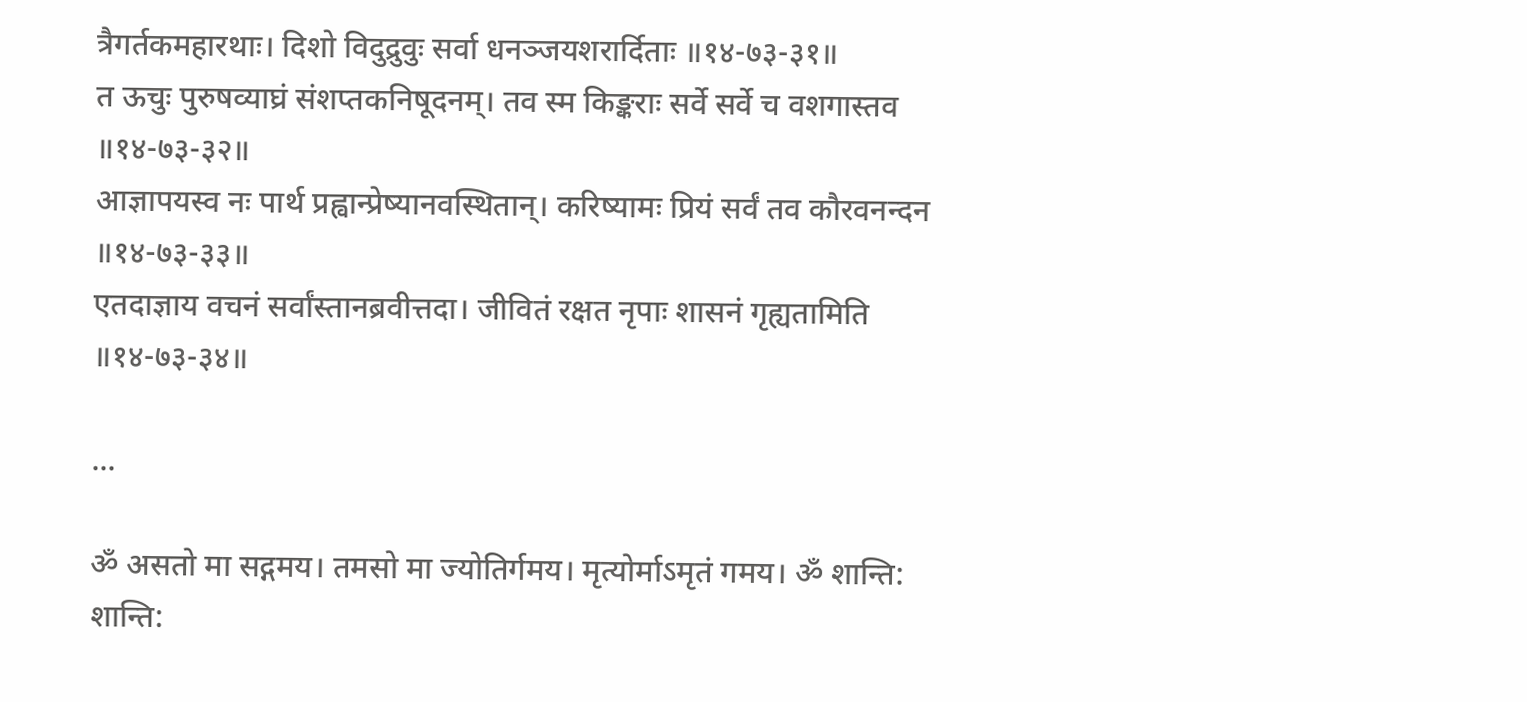त्रैगर्तकमहारथाः। दिशो विदुद्रुवुः सर्वा धनञ्जयशरार्दिताः ॥१४-७३-३१॥
त ऊचुः पुरुषव्याघ्रं संशप्तकनिषूदनम्। तव स्म किङ्कराः सर्वे सर्वे च वशगास्तव ॥१४-७३-३२॥
आज्ञापयस्व नः पार्थ प्रह्वान्प्रेष्यानवस्थितान्। करिष्यामः प्रियं सर्वं तव कौरवनन्दन ॥१४-७३-३३॥
एतदाज्ञाय वचनं सर्वांस्तानब्रवीत्तदा। जीवितं रक्षत नृपाः शासनं गृह्यतामिति ॥१४-७३-३४॥

...

ॐ असतो मा सद्गमय। तमसो मा ज्योतिर्गमय। मृत्योर्माऽमृतं गमय। ॐ शान्ति: शान्ति: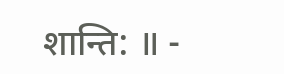शान्ति: ॥ -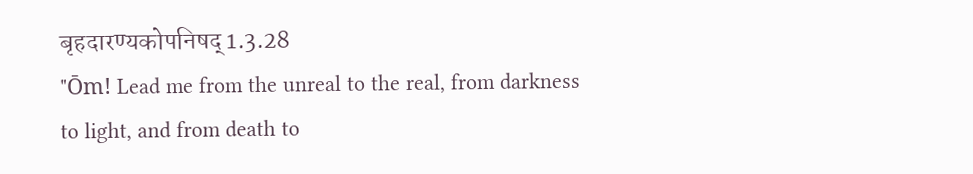बृहदारण्यकोपनिषद् 1.3.28
"Ōm! Lead me from the unreal to the real, from darkness to light, and from death to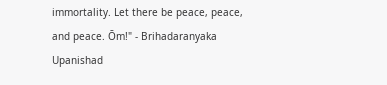immortality. Let there be peace, peace, and peace. Ōm!" - Brihadaranyaka Upanishad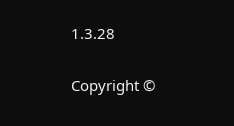1.3.28

Copyright ©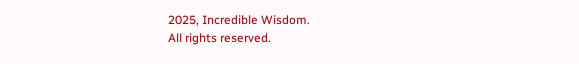2025, Incredible Wisdom.
All rights reserved.